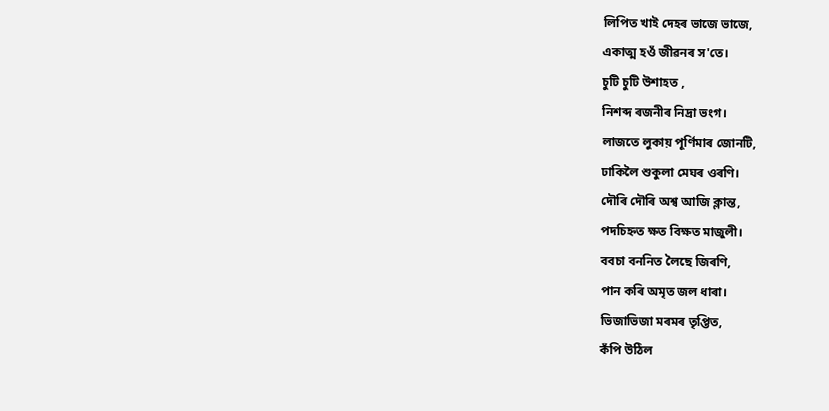লিপিত খাই দেহৰ ভাজে ভাজে,
একাত্ম হওঁ জীৱনৰ স'তে।
চুটি চুটি উশাহত ,
নিশব্দ ৰজনীৰ নিদ্ৰা ভংগ।
লাজতে লুকায় পূৰ্ণিমাৰ জোনটি,
ঢাকিলৈ শুকুলা মেঘৰ ওৰণি।
দৌৰি দৌৰি অশ্ব আজি ক্লান্ত,
পদচিহ্নত ক্ষত বিক্ষত মাজুলী।
ববচা বননিত লৈছে জিৰণি,
পান কৰি অমৃত জল ধাৰা।
ভিজাভিজা মৰমৰ তৃপ্তিত,
কঁপি উঠিল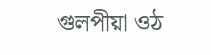গুলপীয়া ওঠ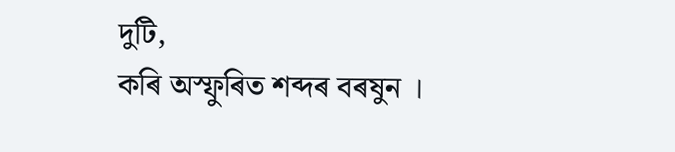দুটি,
কৰি অস্ফুৰিত শব্দৰ বৰষুন ।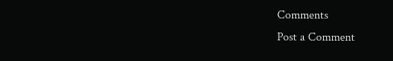Comments
Post a Comment